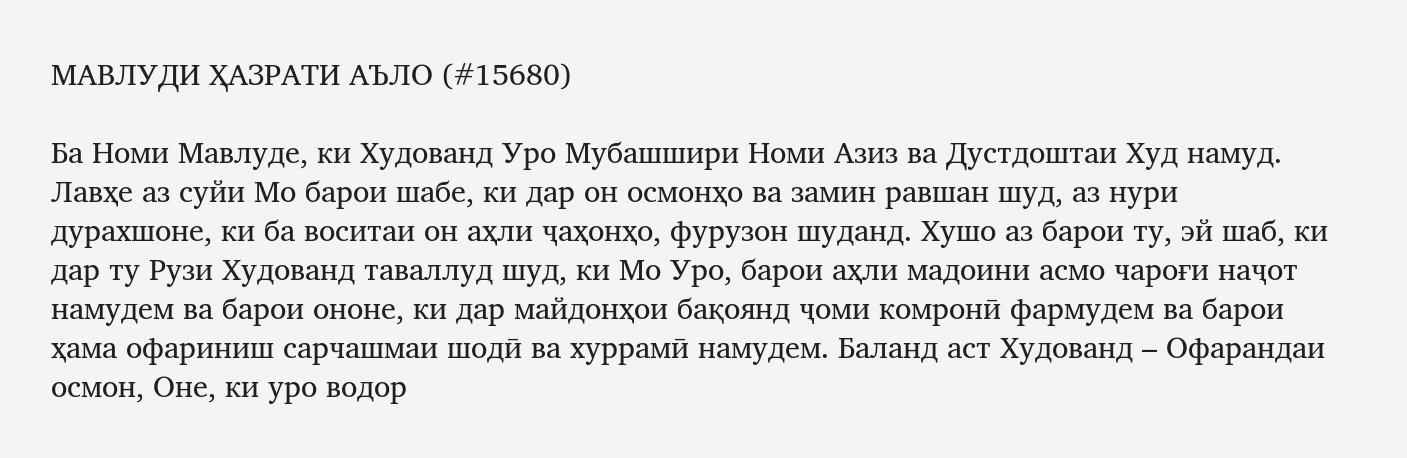МАВЛУДИ ҲАЗРАТИ АЪЛО (#15680)

Ба Номи Мавлуде, ки Худованд Уро Мубашшири Номи Азиз ва Дустдоштаи Худ намуд. Лавҳе аз суйи Мо барои шабе, ки дар он осмонҳо ва замин равшан шуд, аз нури дурахшоне, ки ба воситаи он аҳли ҷаҳонҳо, фурузон шуданд. Хушо аз барои ту, эй шаб, ки дар ту Рузи Худованд таваллуд шуд, ки Мо Уро, барои аҳли мадоини асмо чароғи наҷот намудем ва барои ононе, ки дар майдонҳои бақоянд ҷоми комронӣ фармудем ва барои ҳама офариниш сарчашмаи шодӣ ва хуррамӣ намудем. Баланд аст Худованд – Офарандаи осмон, Оне, ки уро водор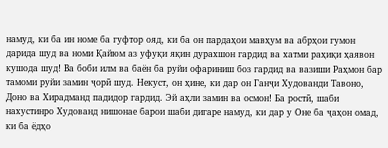намуд, ки ба ин номе ба гуфтор ояд, ки ба он пардаҳои мавҳум ва абрҳои гумон дарида шуд ва номи Қайюм аз уфуқи яқин дурахшон гардид ва хатми раҳиқи ҳаявон кушода шуд! Ва боби илм ва баён ба руйи офариниш боз гардид ва вазиши Раҳмон бар тамоми руйи замин ҷорӣ шуд. Некуст, он ҳине, ки дар он Ганҷи Худованди Тавоно, Доно ва Хирадманд падидор гардид. Эй аҳли замин ва осмон! Ба ростӣ, шаби нахустинро Худованд нишонае барои шаби дигаре намуд, ки дар у Оне ба ҷаҳон омад, ки ба ёдҳо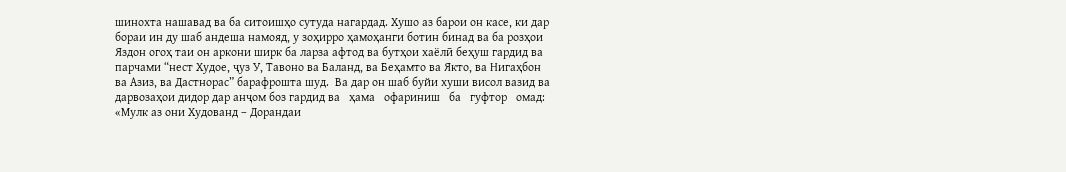шинохта нашавад ва ба ситоишҳо сутуда нагардад. Хушо аз барои он касе, ки дар бораи ин ду шаб андеша намояд, у зоҳирро ҳамоҳанги ботин бинад ва ба розҳои Яздон огоҳ таи он аркони ширк ба ларза афтод ва бутҳои хаёлӣ беҳуш гардид ва парчами “нест Худое, ҷуз У, Тавоно ва Баланд, ва Беҳамто ва Якто, ва Нигаҳбон ва Азиз, ва Дастнорас” барафрошта шуд.  Ва дар он шаб буйи хуши висол вазид ва дарвозаҳои дидор дар анҷом боз гардид ва   ҳама   офариниш   ба   гуфтор   омад: «Мулк аз они Худованд – Дорандаи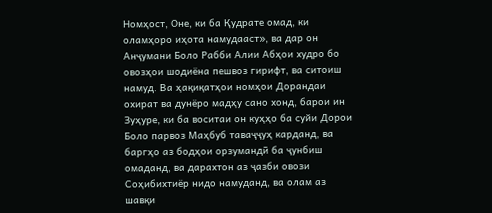Номҳост, Оне, ки ба Қудрате омад, ки оламҳоро иҳота намудааст», ва дар он Анҷумани Боло Рабби Алии Абҳои худро бо овозҳои шодиёна пешвоз гирифт, ва ситоиш намуд. Ва ҳақиқатҳои номҳои Дорандаи охират ва дунёро мадҳу сано хонд, барои ин Зуҳуре, ки ба воситаи он куҳҳо ба суйи Дорои Боло парвоз Маҳбуб таваҷҷуҳ карданд, ва баргҳо аз бодҳои орзумандӣ ба ҷунбиш омаданд, ва дарахтон аз ҷазби овози Соҳибихтиёр нидо намуданд, ва олам аз шавқи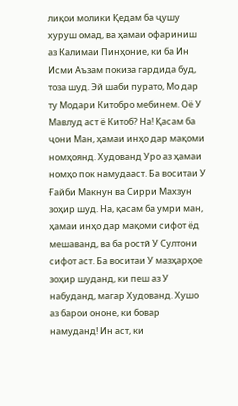лиқои молики Қедам ба ҷушу хуруш омад, ва ҳамаи офариниш аз Калимаи Пинҳоние, ки ба Ин Исми Аъзам покиза гардида буд, тоза шуд. Эй шаби пурато, Мо дар ту Модари Китобро мебинем. Оё У Мавлуд аст ё Китоб? На! Қасам ба ҷони Ман, ҳамаи инҳо дар мақоми номҳоянд. Худованд Уро аз ҳамаи номҳо пок намудааст. Ба воситаи У Ғайби Макнун ва Сирри Махзун зоҳир шуд. На, қасам ба умри ман, ҳамаи инҳо дар мақоми сифот ёд мешаванд, ва ба ростӣ У Султони сифот аст. Ба воситаи У мазҳарҳое зоҳир шуданд, ки пеш аз У набуданд, магар Худованд. Хушо аз барои ононе, ки бовар намуданд! Ин аст, ки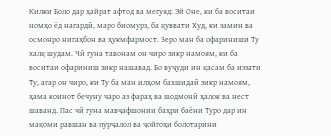Килки Боло дар ҳайрат афтод ва мегуяд: Эй Оне, ки ба воситаи номҳо ёд нагардӣ, маро биомурз, ба қуввати Худ, ки замин ва осмонро нигаҳбон ва ҳукмфармост. Зеро ман ба офариниши Ту халқ шудам. Чӣ гуна тавонам он чиро зикр намоям, ки ба воситаи офариниш зикр нашавад. Бо вуҷуди ин қасам ба иззати Ту, агар он чиро, ки Ту ба ман илҳом бахшидаӣ зикр намоям, ҳама коинот бечуну чаро аз фараҳ ва шодмонӣ ҳалок ва нест шаванд. Пас чӣ гуна мавҷафшонии баҳри баёни Туро дар ин мақоми равшан ва пурҷалол ва ҷойгоҳи болотарини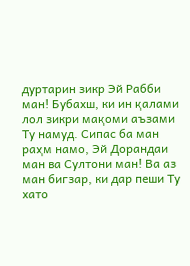дуртарин зикр Эй Рабби ман! Бубахш, ки ин қалами лол зикри мақоми аъзами Ту намуд. Сипас ба ман раҳм намо, Эй Дорандаи ман ва Султони ман! Ва аз ман бигзар, ки дар пеши Ту хато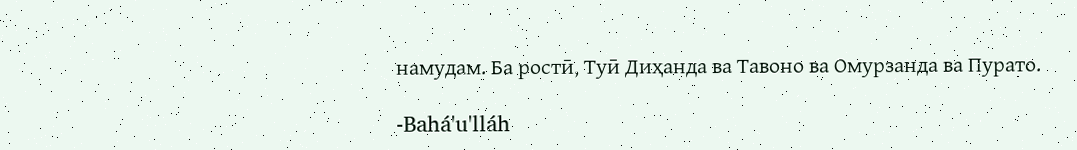намудам. Ба ростӣ, Туӣ Диҳанда ва Тавоно ва Омурзанда ва Пурато.

-Bahá'u'lláh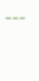---